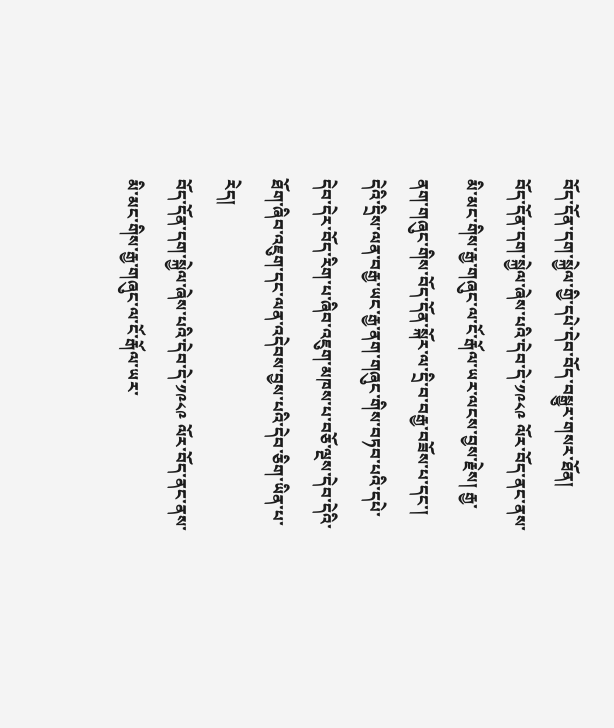བོད་དོན་དག་སྐྱེལ་གྱི་དཔེ་དེབ་བོད་བསྒྱུར་གསར་ཐོན།
བོད་དོན་དག་སྐྱེལ་ཞེས་པའི་དེབ་དེ་༡༩༨༩ ལོར་བོད་ནང་ནས་མི་མང་གིས་རྒྱ་གཞུང་ལ་ངོ་རྒོལ་ཡར་ལངས་བྱས་རྗེས། རྒྱ་ནག་གཞུང་གིས་བོད་དོན་སྐོར་ལ་དྲི་བ་བརྒྱ་བཟོས་པ་དང་། དེའི་དྲིས་ལན་བརྒྱ་ཡང་རྒྱ་ནག་གཞུང་གིས་བཏབ་པའི་དཔེ་དེབ་དེར་བོད་རིག་པ་ཞིབ་འཇུག་མཁས་པ་བཅོ་ལྔས་དེབ་དེའི་ཐོག་ཞིབ་འཇུག་དང་ལན་འདེབས་བྱས་པའི་དེབ་ཅིག་ཡིན་པ་རེད།
བོད་དོན་དག་སྐྱེལ་ཞེས་པའི་དེབ་དེ་༡༩༨༩ ལོར་བོད་ནང་ནས་མི་མང་གིས་རྒྱ་གཞུང་ལ་ངོ་རྒོལ་ཡར་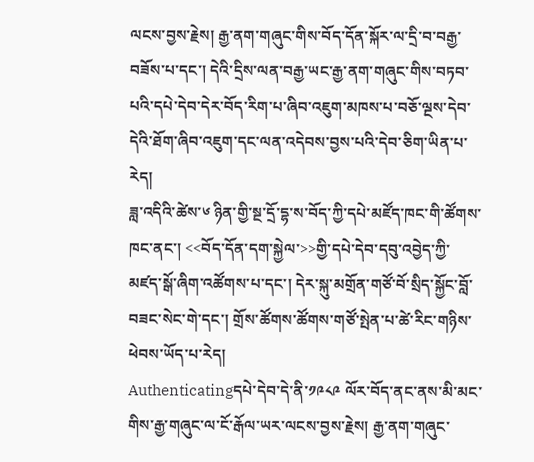ལངས་བྱས་རྗེས། རྒྱ་ནག་གཞུང་གིས་བོད་དོན་སྐོར་ལ་དྲི་བ་བརྒྱ་བཟོས་པ་དང་། དེའི་དྲིས་ལན་བརྒྱ་ཡང་རྒྱ་ནག་གཞུང་གིས་བཏབ་པའི་དཔེ་དེབ་དེར་བོད་རིག་པ་ཞིབ་འཇུག་མཁས་པ་བཅོ་ལྔས་དེབ་དེའི་ཐོག་ཞིབ་འཇུག་དང་ལན་འདེབས་བྱས་པའི་དེབ་ཅིག་ཡིན་པ་རེད།
ཟླ་འདིའི་ཚེས་༦ ཉིན་གྱི་སྔ་དྲོ་དྷ་ས་བོད་ཀྱི་དཔེ་མཛོད་ཁང་གི་ཚོགས་ཁང་ནང་། <<བོད་དོན་དག་སྐྱེལ་>>གྱི་དཔེ་དེབ་དབུ་འབྱེད་ཀྱི་མཛད་སྒོ་ཞིག་འཚོགས་པ་དང་། དེར་སྐུ་མགྲོན་གཙོ་བོ་སྲིད་སྐྱོང་བློ་བཟང་སེང་གེ་དང་། གྲོས་ཚོགས་ཚོགས་གཙོ་སྤེན་པ་ཚེ་རིང་གཉིས་ཕེབས་ཡོད་པ་རེད།
Authenticatingདཔེ་དེབ་དེ་ནི་༡༩༨༩ ལོར་བོད་ནང་ནས་མི་མང་གིས་རྒྱ་གཞུང་ལ་ངོ་རྒོལ་ཡར་ལངས་བྱས་རྗེས། རྒྱ་ནག་གཞུང་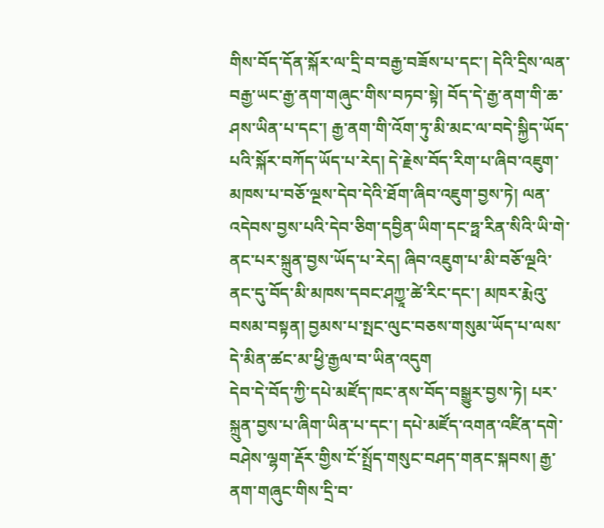གིས་བོད་དོན་སྐོར་ལ་དྲི་བ་བརྒྱ་བཟོས་པ་དང་། དེའི་དྲིས་ལན་བརྒྱ་ཡང་རྒྱ་ནག་གཞུང་གིས་བཏབ་སྟེ། བོད་དེ་རྒྱ་ནག་གི་ཆ་ཤས་ཡིན་པ་དང་། རྒྱ་ནག་གི་འོག་ཏུ་མི་མང་ལ་བདེ་སྐྱིད་ཡོད་པའི་སྐོར་བཀོད་ཡོད་པ་རེད། དེ་རྗེས་བོད་རིག་པ་ཞིབ་འཇུག་མཁས་པ་བཅོ་ལྔས་དེབ་དེའི་ཐོག་ཞིབ་འཇུག་བྱས་ཏེ། ལན་འདེབས་བྱས་པའི་དེབ་ཅིག་དབྱིན་ཡིག་དང་ཧྥ་རིན་སིའི་ཡི་གེ་ནང་པར་སྐྲུན་བྱས་ཡོད་པ་རེད། ཞིབ་འཇུག་པ་མི་བཅོ་ལྔའི་ནང་དུ་བོད་མི་མཁས་དབང་ཤཀྱཱ་ཚེ་རིང་དང་། མཁར་རྨེའུ་བསམ་བསྟན། བྱམས་པ་སྤང་ལུང་བཅས་གསུམ་ཡོད་པ་ལས་དེ་མིན་ཚང་མ་ཕྱི་རྒྱལ་བ་ཡིན་འདུག
དེབ་དེ་བོད་ཀྱི་དཔེ་མཛོད་ཁང་ནས་བོད་བསྒྱུར་བྱས་ཏེ། པར་སྐྲུན་བྱས་པ་ཞིག་ཡིན་པ་དང་། དཔེ་མཛོད་འགན་འཛིན་དགེ་བཤེས་ལྷག་རྡོར་གྱིས་ངོ་སྤྲོད་གསུང་བཤད་གནང་སྐབས། རྒྱ་ནག་གཞུང་གིས་དྲི་བ་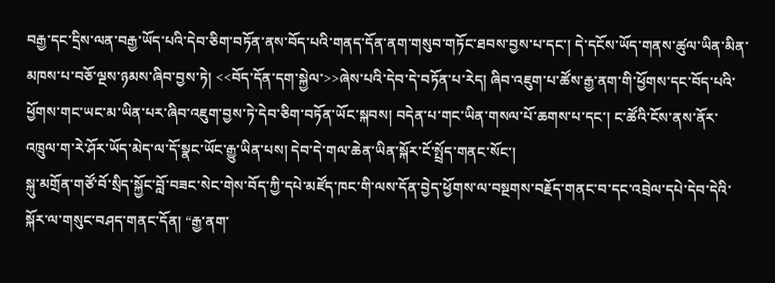བརྒྱ་དང་དྲིས་ལན་བརྒྱ་ཡོད་པའི་དེབ་ཅིག་བཏོན་ནས་བོད་པའི་གནད་དོན་ནག་གསུབ་གཏོང་ཐབས་བྱས་པ་དང་། དེ་དངོས་ཡོད་གནས་ཚུལ་ཡིན་མིན་མཁས་པ་བཅོ་ལྔས་ཉམས་ཞིབ་བྱས་ཏེ། <<བོད་དོན་དག་སྐྱེལ་>>ཞེས་པའི་དེབ་དེ་བཏོན་པ་རེད། ཞིབ་འཇུག་པ་ཚོས་རྒྱ་ནག་གི་ཕྱོགས་དང་བོད་པའི་ཕྱོགས་གང་ཡང་མ་ཡིན་པར་ཞིབ་འཇུག་བྱས་ཏེ་དེབ་ཅིག་བཏོན་ཡོང་སྐབས། བདེན་པ་གང་ཡིན་གསལ་པོ་ཆགས་པ་དང་། ང་ཚོའི་ངོས་ནས་ནོར་འཁྲུལ་ག་རེ་ཤོར་ཡོད་མེད་ལ་དོ་སྣང་ཡོང་རྒྱུ་ཡིན་པས། དེབ་དེ་གལ་ཆེན་ཡིན་སྐོར་ངོ་སྤྲོད་གནང་སོང་།
སྐུ་མགྲོན་གཙོ་བོ་སྲིད་སྐྱོང་བློ་བཟང་སེང་གེས་བོད་ཀྱི་དཔེ་མཛོད་ཁང་གི་ལས་དོན་བྱེད་ཕྱོགས་ལ་བསྔགས་བརྗོད་གནང་བ་དང་འབྲེལ་དཔེ་དེབ་དེའི་སྐོར་ལ་གསུང་བཤད་གནང་དོན། “རྒྱ་ནག་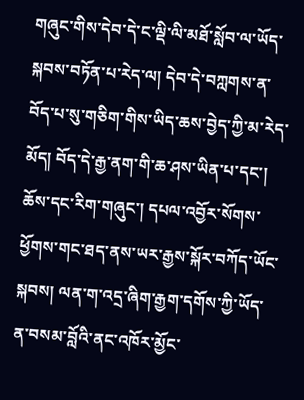གཞུང་གིས་དེབ་དེ་ང་ལྡི་ལི་མཐོ་སློབ་ལ་ཡོད་སྐབས་བཏོན་པ་རེད་ལ། དེབ་དེ་བཀླགས་ན་བོད་པ་སུ་གཅིག་གིས་ཡིད་ཆས་བྱེད་ཀྱི་མ་རེད་མོད། བོད་དེ་རྒྱ་ནག་གི་ཆ་ཤས་ཡིན་པ་དང་། ཆོས་དང་རིག་གཞུང་། དཔལ་འབྱོར་སོགས་ཕྱོགས་གང་ཐད་ནས་ཡར་རྒྱས་སྐོར་བཀོད་ཡོང་སྐབས། ལན་ག་འདྲ་ཞིག་རྒྱག་དགོས་ཀྱི་ཡོད་ན་བསམ་བློའི་ནང་འཁོར་མྱོང་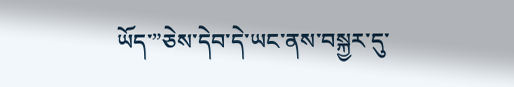ཡོད་”ཅེས་དེབ་དེ་ཡང་ནས་བསྐྱར་དུ་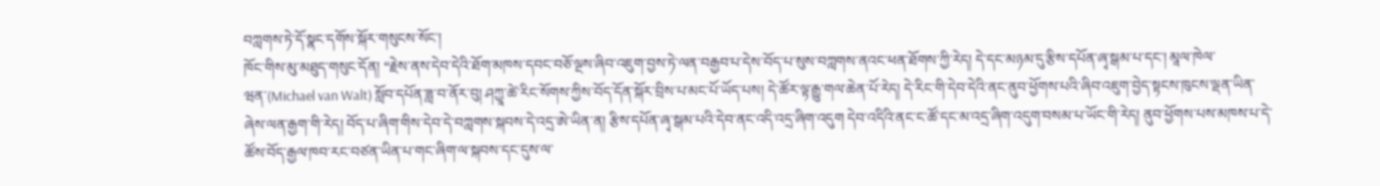བཀླགས་ཏེ་དོ་སྣང་དགོས་སྐོར་གསུངས་སོང་།
ཁོང་གིས་མུ་མཐུད་གསུང་དོན། “རྗེས་ནས་དེབ་དེའི་ཐོག་མཁས་དབང་བཅོ་ལྔས་ཞིབ་འཇུག་བྱས་ཏེ་ལན་བརྒྱབ་པ་དེས་བོད་པ་སུས་བཀླགས་ནའང་ཕན་ཐོགས་ཀྱི་རེད། དེ་དང་མཉམ་དུ་རྩིས་དཔོན་ཞྭ་སྒམ་པ་དང་། མཱལ་ཁེལ་ཝན་(Michael van Walt) སློབ་དཔོན་ཟླ་བ་ནོར་བུ། ཤཀྱཱ་ཚེ་རིང་སོགས་ཀྱིས་བོད་དོན་སྐོར་བྲིས་པ་མང་པོ་ཡོད་པས། དེ་ཚོར་ལྟ་རྒྱུ་གལ་ཆེན་པོ་རེད། དེ་རིང་གི་དེབ་དེའི་ནང་ནུབ་ཕྱོགས་པའི་ཞིབ་འཇུག་བྱེད་སྟངས་ཁུངས་ལྡན་ཡིན་ཞེས་ལན་རྒྱག་གི་རེད། བོད་པ་ཞིག་གིས་དེབ་དེ་བཀླགས་སྐབས་དེ་འདྲ་ཨེ་ཡིན་ན། རྩིས་དཔོན་ཞྭ་སྒམ་པའི་དེབ་ནང་འདི་འདྲ་ཞིག་འདུག དེབ་འདིའི་ནང་ང་ཚོ་དང་མ་འདྲ་ཞིག་འདུག་བསམ་པ་ཡོང་གི་རེད། ནུབ་ཕྱོགས་པས་མཁས་པ་དེ་ཚོས་བོད་རྒྱལ་ཁབ་རང་བཙན་ཡིན་པ་གང་ཞིག་ལ་སྐབས་དང་དུས་ལ་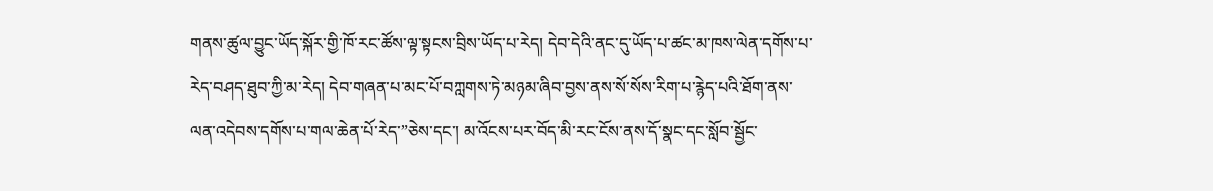གནས་ཚུལ་བྱུང་ཡོད་སྐོར་གྱི་ཁོ་རང་ཚོས་ལྟ་སྟངས་བྲིས་ཡོད་པ་རེད། དེབ་དེའི་ནང་དུ་ཡོད་པ་ཚང་མ་ཁས་ལེན་དགོས་པ་རེད་བཤད་ཐུབ་ཀྱི་མ་རེད། དེབ་གཞན་པ་མང་པོ་བཀླགས་ཏེ་མཉམ་ཞིབ་བྱས་ནས་སོ་སོས་རིག་པ་རྙེད་པའི་ཐོག་ནས་ལན་འདེབས་དགོས་པ་གལ་ཆེན་པོ་རེད་”ཅེས་དང་། མ་འོངས་པར་བོད་མི་རང་ངོས་ནས་དོ་སྣང་དང་སློབ་སྦྱོང་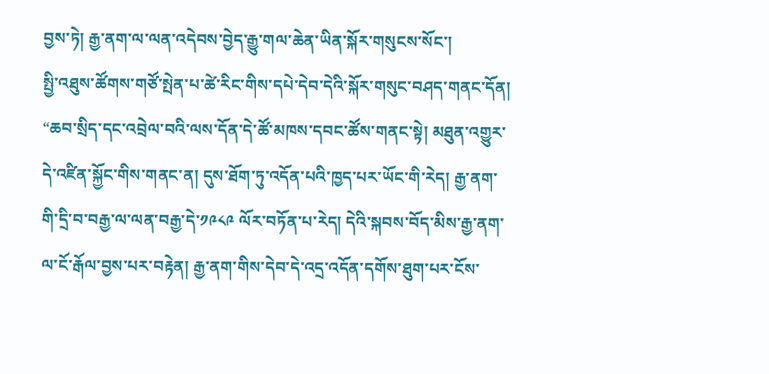བྱས་ཏེ། རྒྱ་ནག་ལ་ལན་འདེབས་བྱེད་རྒྱུ་གལ་ཆེན་ཡིན་སྐོར་གསུངས་སོང་།
སྤྱི་འཐུས་ཚོགས་གཙོ་སྤེན་པ་ཚེ་རིང་གིས་དཔེ་དེབ་དེའི་སྐོར་གསུང་བཤད་གནང་དོན། “ཆབ་སྲིད་དང་འབྲེལ་བའི་ལས་དོན་དེ་ཚོ་མཁས་དབང་ཚོས་གནང་སྟེ། མཐུན་འགྱུར་དེ་འཛིན་སྐྱོང་གིས་གནང་ན། དུས་ཐོག་ཏུ་འདོན་པའི་ཁྱད་པར་ཡོང་གི་རེད། རྒྱ་ནག་གི་དྲི་བ་བརྒྱ་ལ་ལན་བརྒྱ་དེ་༡༩༨༩ ལོར་བཏོན་པ་རེད། དེའི་སྐབས་བོད་མིས་རྒྱ་ནག་ལ་ངོ་རྒོལ་བྱས་པར་བརྟེན། རྒྱ་ནག་གིས་དེབ་དེ་འདྲ་འདོན་དགོས་ཐུག་པར་ངོས་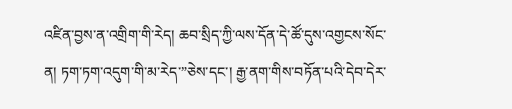འཛིན་བྱས་ན་འགྲིག་གི་རེད། ཆབ་སྲིད་ཀྱི་ལས་དོན་དེ་ཚོ་དུས་འགྱངས་སོང་ན། ཏག་ཏག་འདུག་གི་མ་རེད་”ཅེས་དང་། རྒྱ་ནག་གིས་བཏོན་པའི་དེབ་དེར་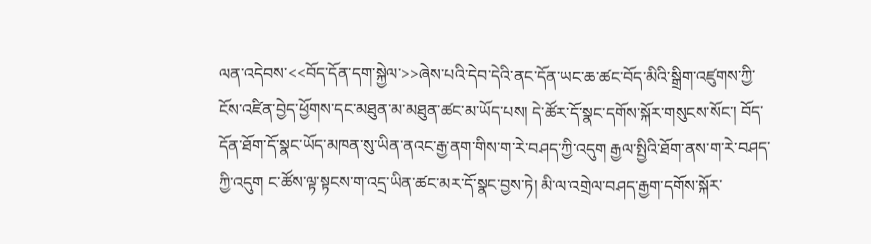ལན་འདེབས་<<བོད་དོན་དག་སྐྱེལ་>>ཞེས་པའི་དེབ་དེའི་ནང་དོན་ཡང་ཆ་ཚང་བོད་མིའི་སྒྲིག་འཛུགས་ཀྱི་ངོས་འཛིན་བྱེད་ཕྱོགས་དང་མཐུན་མ་མཐུན་ཚང་མ་ཡོད་པས། དེ་ཚོར་དོ་སྣང་དགོས་སྐོར་གསུངས་སོང་། བོད་དོན་ཐོག་དོ་སྣང་ཡོད་མཁན་སུ་ཡིན་ནའང་རྒྱ་ནག་གིས་ག་རེ་བཤད་ཀྱི་འདུག རྒྱལ་སྤྱིའི་ཐོག་ནས་ག་རེ་བཤད་ཀྱི་འདུག ང་ཚོས་ལྟ་སྟངས་ག་འདྲ་ཡིན་ཚང་མར་དོ་སྣང་བྱས་ཏེ། མི་ལ་འགྲེལ་བཤད་རྒྱག་དགོས་སྐོར་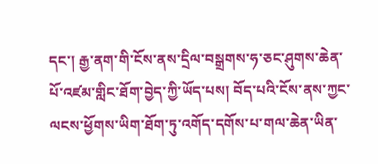དང་། རྒྱ་ནག་གི་ངོས་ནས་དྲིལ་བསྒྲགས་ཧ་ཅང་ཤུགས་ཆེན་པོ་འཛམ་གླིང་ཐོག་བྱེད་ཀྱི་ཡོད་པས། བོད་པའི་ངོས་ནས་ཀྱང་ལངས་ཕྱོགས་ཡིག་ཐོག་ཏུ་འགོད་དགོས་པ་གལ་ཆེན་ཡིན་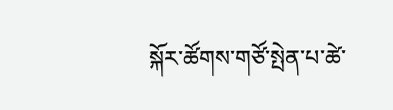སྐོར་ཚོགས་གཙོ་སྤེན་པ་ཚེ་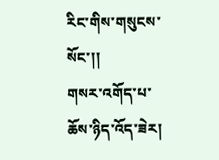རིང་གིས་གསུངས་སོང་།།
གསར་འགོད་པ་ཆོས་ཉིད་འོད་ཟེར།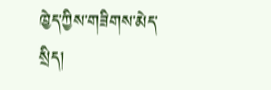ཁྱེད་ཀྱིས་གཟིགས་མེད་སྲིད།